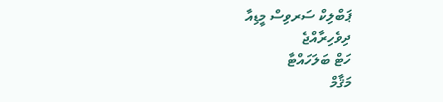ޕަބްލިކް ސަރވިސް މީޑިއާ
ދިވެހިރާއްޖެ
ހަޓް ބަލަހައްޓާ
މަޤާމް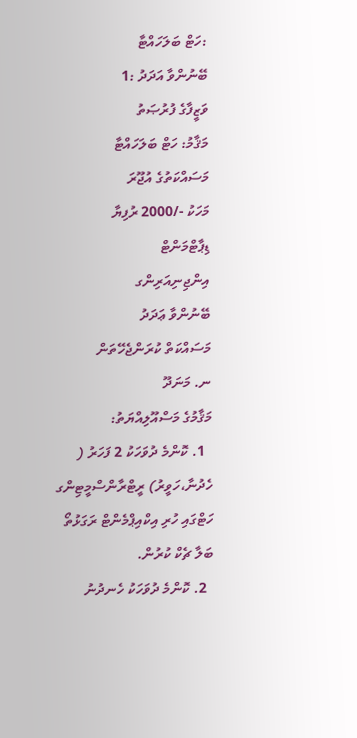:ހަޓް ބަލަހައްޓާ
ބޭނުންވާ އަދަދު :1
ވަޒީފާގެ ފުރުޞަތު
މަޤާމު: ހަޓް ބަލަހައްޓާ
މަސައްކަތުގެ އުޖޫރަ
މަހަކު -/2000 ރުފިޔާ
ޑިޕާޓްމަންޓް
އިންޖިނިއަރިންގ
ބޭނުންވާ ޢަދަދު
މަސައްކަތް ކުރަންޖެހޭތަން
ނ. މަނަދޫ
މަޤާމުގެ މަސްއޫލިއްޔަތު:
  1. ކޮންމެ ދުވަހަކު 2 ފަހަރު ( ހެދުނާ،ހަވީރު) ރީޓްރާންސްމީޓިންގ ހަޓްގައި ހުރި އިކްއިޕްމެންޓް ރަގަޅުތޯ ބަލާ ޗެކް ކުރުން.
  2. ކޮންމެ ދުވަހަކު ހެނދުނު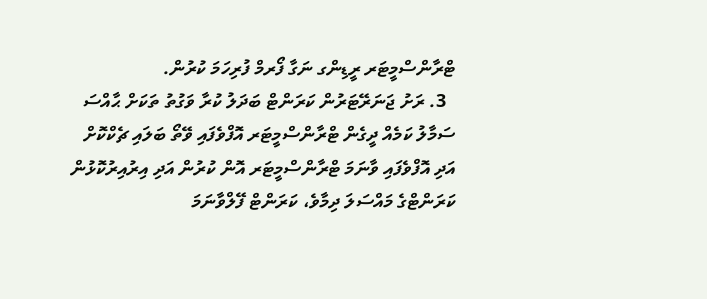ޓްރާންސްމީޓަރ ރީޑިންގ ނަގާ ފޯރމް ފުރިހަމަ ކުރުން.
  3. ރަށު ޖަނަރޭޓަރުން ކަރަންޓް ބަދަލު ކުރާ ވަގުތު ތަކަށް ޙާއްސަ ސަމާލު ކަމެއް ދީގެން ޓްރާންސްމީޓަރ އޮފްވެފައި ވޭތޯ ބަލައި ޗެކްކޮށް އަދި އޮފްވެފައި ވާނަމަ ޓްރާންސްމީޓަރ އޮން ކުރުން އަދި އިރުއިރުކޮޅުން ކަރަންޓްގެ މައްސަލަ ދިމާވެ، ކަރަންޓް ފޭލްވާނަމަ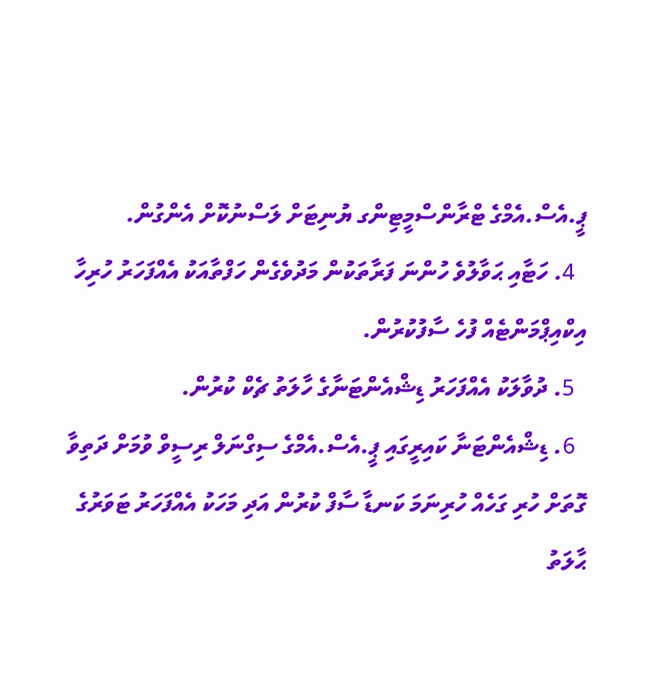ޕީ.އެސް.އެމްގެ ޓްރާންސްމީޓިންގ ޔުނިޓަށް ލަސްނުކޮށް އެންގުން.
  4. ހަޓާއި ޙަވާލުވެ ހުންނަ ފަރާތަކުން މަދުވެގެން ހަފްތާއަކު އެއްފަހަރު ހުރިހާ އިކްއިޕްމަންޓެއް ފުހެ ސާފުކުރުން.
  5. ދުވާލަކު އެއްފަހަރު ޑިޝްއެންޓަނާގެ ހާލަތު ޗެކް ކުރުން.
  6. ޑިޝްއެންޓަނާ ކައިރީގައި ޕީ.އެސް.އެމްގެ ސިގްނަލް ރިސީވް ވުމަށް ދަތިވާ ގޮތަށް ހުރި ގަހެއް ހުރިނަމަ ކަނޑާ ސާފް ކުރުން އަދި މަހަކު އެއްފަހަރު ޓަވަރުގެ ޙާލަތު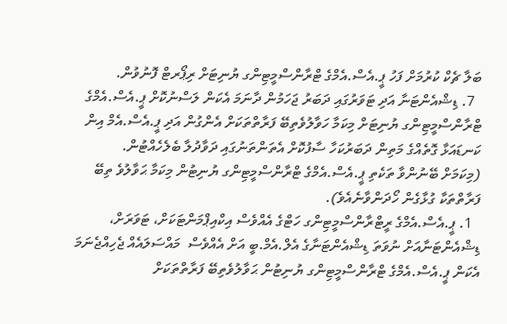ބަލާ ޗެކް ކުރުމަށް ފަހު ޕީ.އެސް.އެމްގެ ޓްރާންސްމީޓިންގ ޔުނިޓަށް ރިޕޯރޓް ފޮނުވުން.
  7. ޑިޝްއެންޓަނާ އަދި ޓަވަރުގައި ދަބަރު ޖަހަމުން ދާނަމަ އެކަން ލަސްނުކޮށް ޕީ.އެސް.އެމްގެ ޓްރާންސްމީޓިންގ ޔުނިޓަށް މިކަމާ ހަވާލުވެތިބޭ ފަރާތްތަކަށް އެންގުން އަދި ޕީ.އެސް.އެމް އިން ކަނޑައަޅާ ގޮތެއްގެ މަތިން ދަބަރުކަހާ ސާފުކޮށް އެތަންތަނުގައި ދަވާދުލާ ބެލެހެއްޓުން.
(މިކަމަށް ބޭނުންވާ ތަކެތި ޕީ.އެސް.އެމްގެ ޓްރާންސްމީޓިންގ ޔުނިޓުން މިކަމާ ޙަވާލުވެ ތިބޭ ފަރާތްތަކާ ގުޅާގެން ހޯދަންވާނެއެވެ).
  1. ޕީ.އެސް.އެމްގެ ރީޓްރާންސްމީޓިންގ ހަޓްގެ އެއްވެސް އިކްއިޕްމަންޓަކަށް، ޓަވަރަށް، ޑިޝްއެންޓަނާއަށް ނުވަތަ ޑިޝްއެންޓަނާގެ އެލް.އެމް.ބީ އަށް އެއްވެސް  މައްސަލައެއް ޖެހިއްޖެނަމަ އެކަން ޕީ.އެސް.އެމްގެ ޓްރާންސްމީޓިންގ ޔުނިޓުން ޙަވާލުވެތިބޭ ފަރާތްތަކަށް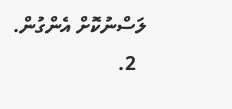ލަސްނުކޮށް އެންގުން.
  2.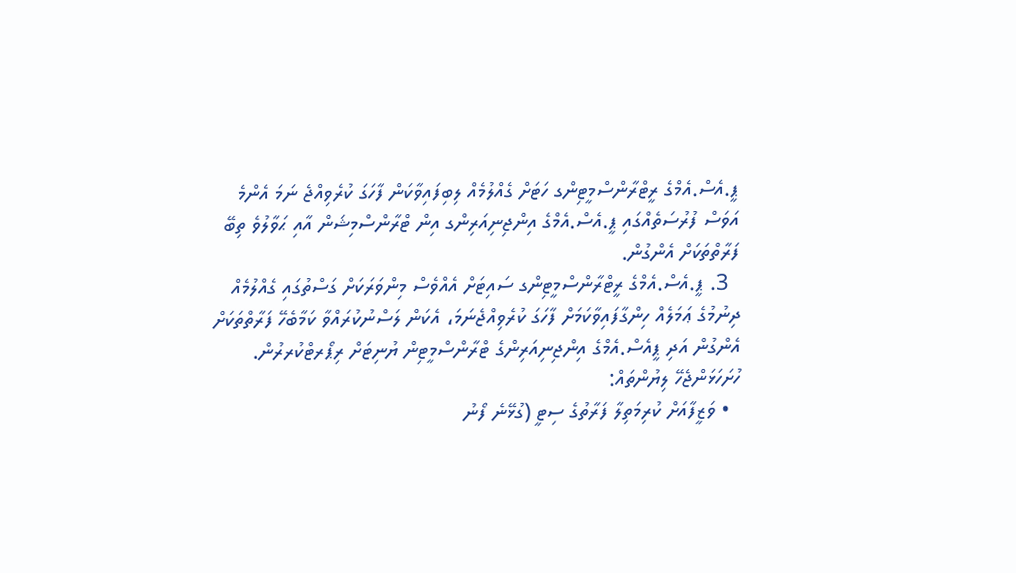ޕީ.އެސް.އެމްގެ ރީޓްރާންސްމީޓިންގ ހަޓަށް ގެއްލުމެއް ލިބިފައިވާކަން ފާހަގަ ކުރެވިއްޖެ ނަމަ އެންމެ އަވަސް ފުރުސަތެއްގައި ޕީ.އެސް.އެމްގެ އިންޖިނިއަރިންގ އިން ޓްރާންސްމިޝަން އާއި ޙަވާލުވެ ތިބޭ ފަރާތްތަކަށް އެންގުން.
  3. ޕީ.އެސް.އެމްގެ ރީޓްރާންސްމީޓިންގ ސައިޓަށް އެއްވެސް މިންވަރަކަށް ގަސްތުގައި ގެއްލުމެއް ދިނުމުގެ ޢަމަލެއް ހިންގާފައިވާކަމަށް ފާހަގަ ކުރެވިއްޖެނަމަ، އެކަން ލަސްނުކުރައްވާ ކަމާބެހޭ ފަރާތްތަކަށް އެންގުން އަދި ޕީއެސް.އެމްގެ އިންޖިނިއަރިންގެ ޓްރާންސްމީޓިން ޔުނިޓަށް ރިޕޯރޓްކުރރުން.
ހުށަހަޅަންޖެހޭ ލިޔުންތައް:
  • ވަޒީފާއަށް ކުރިމަތިލާ ފަރާތުގެ ސިޓީ (ގުޅޭނެ ފޯނު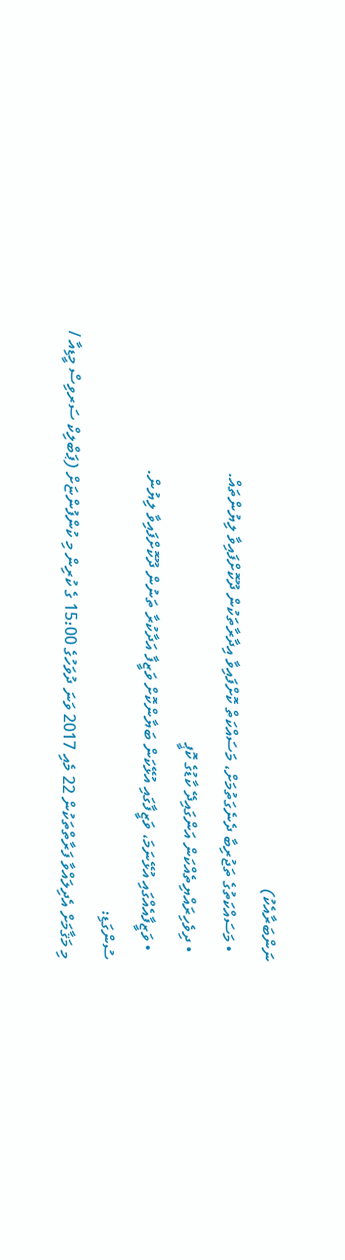ނަންބަރާއެކު)
  • މަސައްކަތުގެ ތަޖުރިބާ ދެނެގަތުމަށް، މަސައްކަތް ކޮށްފައިވާ އިދާރާތަކުން ދޫކޮށްފައިވާ ލިޔުންތައް.
  • ދިވެހިރައްޔިތެއްކަން އަންގައިދޭ ކާޑުގެ ކޮޕީ
  • ވަޒީފާއެއްގައި އުޅޭނަމަ، ވަޒީފާގައި އުޅޭކަން ބަޔާންކޮށް ވަޒީފާ އަދާކުރާ ތަނުން ދޫކޮށްފައިވާ ލިޔުން.
ސުންގަޑި:
މި މަޤާމަށް އެދިލައްވާ ފަރާތްތަކުން 22 މެއި 2017 ވަނަ ދުވަހުގެ 15:00 ގެ ކުރިން މި ކުންފުންޏަށް (ޕަބްލިކް ސަރވިސް މީޑިއާ /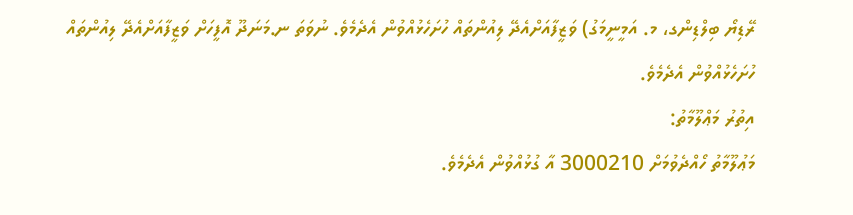ރޭޑިޔޯ ބިލްޑިންގ، މ. އަމީނީމަގު) ވަޒީފާއަށްއެދޭ ލިއުންތައް ހުށަހެޅުއްވުން އެދެމެވެ. ނުވަތަ ނ.މަނަދޫ އޮފީހަށް ވަޒީފާއަށްއެދޭ ލިއުންތައް ހުށަހެޅުއްވުން އެދެމެވެ.
އިތުރު މަޢްލޫމާތު:
މަޢުލޫމާތު ހޯއްދެވުމަށް 3000210 އާ ގުޅުއްވުން އެދެމެވެ.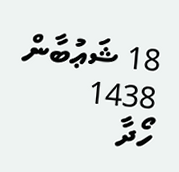18 ޝަޢުބާން 1438
ހޯދާ